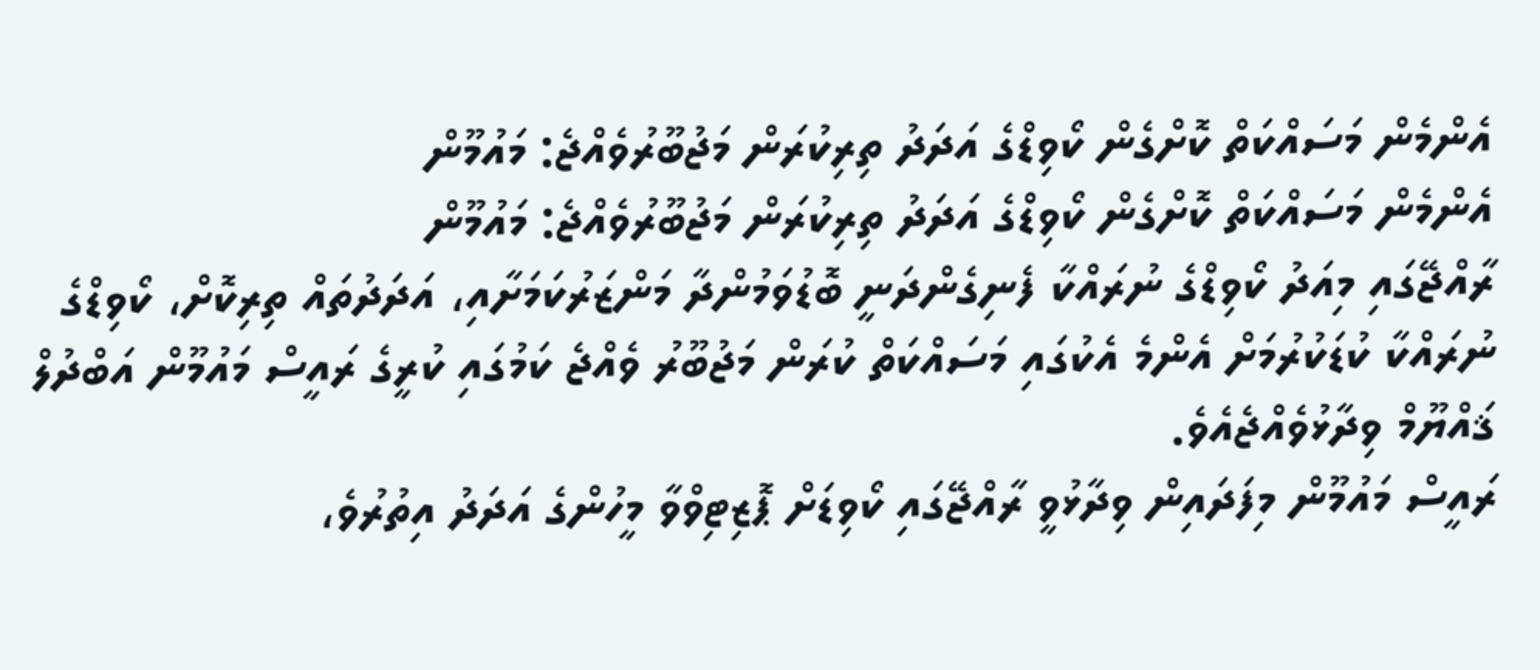އެންމެން މަސައްކަތް ކޮށްގެން ކޯވިޑްގެ އަދަދު ތިރިކުރަން މަޖުބޫރުވެއްޖެ: މައުމޫން
އެންމެން މަސައްކަތް ކޮށްގެން ކޯވިޑްގެ އަދަދު ތިރިކުރަން މަޖުބޫރުވެއްޖެ: މައުމޫން
ރާއްޖޭގައި މިއަދު ކޯވިޑްގެ ނުރައްކާ ފެނިގެންދަނީ ބޮޑުވަމުންދާ މަންޒަރުކަމަށާއި، އަދަދުތައް ތިރިކޮށް، ކޯވިޑްގެ ނުރައްކާ ކުޑަކުރުމަށް އެންމެ އެކުގައި މަސައްކަތް ކުރަން މަޖުބޫރު ވެއްޖެ ކަމުގައި ކުރީގެ ރައީސް މައުމޫން އަބްދުލް ޤައްޔޫމް ވިދާޅުވެއްޖެއެވެ.
ރައީސް މައުމޫން މިފަދައިން ވިދާޅުވީ ރާއްޖޭގައި ކޯވިޑަށް ޕޮޒިޓިވްވާ މީހުންގެ އަދަދު އިތުރުވެ،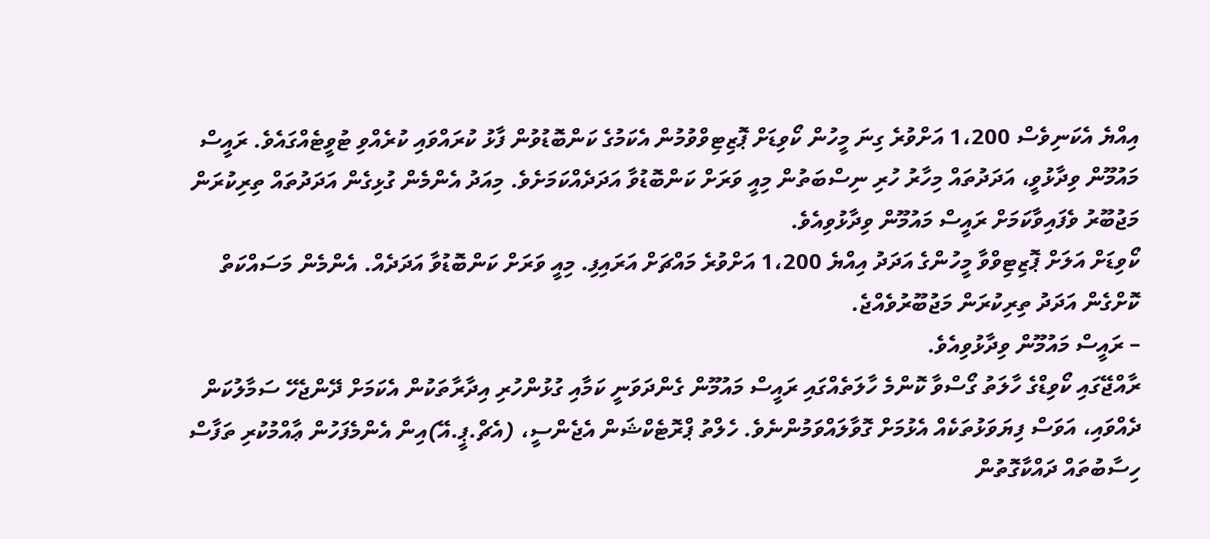އިއްޔެ އެކަނިވެސް 1،200 އަށްވުރެ ގިނަ މީހުން ކޯވިޑަށް ޕޮޒިޓިވްވުމުން އެކަމުގެ ކަންބޮޑުވުން ފާޅު ކުރައްވައި ކުރެއްވި ޓުވީޓެއްގައެވެ. ރައީސް މައުމޫން ވިދާޅުވީ، އަދަދުތައް މިހާރު ހުރި ނިސްބަތުން މިއީ ވަރަށް ކަންބޮޑުވާ އަދަދެއްކަމަށެވެ. މިއަދު އެންމެން ގުޅިގެން އަދަދުތައް ތިރިކުރަން މަޖުބޫރު ވެފައިވާކަމަށް ރައީސް މައުމޫން ވިދާޅުވިއެވެ.
ކޯވިޑަށް އަލަށް ޕޮޒިޓިވްވާ މީހުންގެ އަދަދު އިއްޔެ 1،200 އަށްވުރެ މައްޗަށް އަރައިފި. މިއީ ވަރަށް ކަންބޮޑުވާ އަދަދެއް. އެންމެން މަސައްކަތް ކޮށްގެން އަދަދު ތިރިކުރަން މަޖުބޫރުވެއްޖެ.
– ރައީސް މައުމޫން ވިދާޅުވިއެވެ.
ރާއްޖޭގައި ކޯވިޑްގެ ހާލަތު ގޯސްވާ ކޮންމެ ހާލަތެއްގައި ރައީސް މައުމޫން ގެންދަވަނީ ކަމާއި ގުޅުންހުރި އިދާރާތަކުން އެކަމަށް ދޭންޖެހޭ ސަމާލުކަން ދެއްވައި، އަވަސް ފިޔަވަޅުތަކެއް އެޅުމަށް ގޮވާލައްވަމުންނެވެ. ހެލްތު ޕްރޮޓެކްޝަން އެޖެންސީ، (އެޗް.ޕީ.އޭ)އިން އެންމެފަހުން ޢާއްމުކުރި ތަފާސް ހިސާބުތައް ދައްކާގޮތުން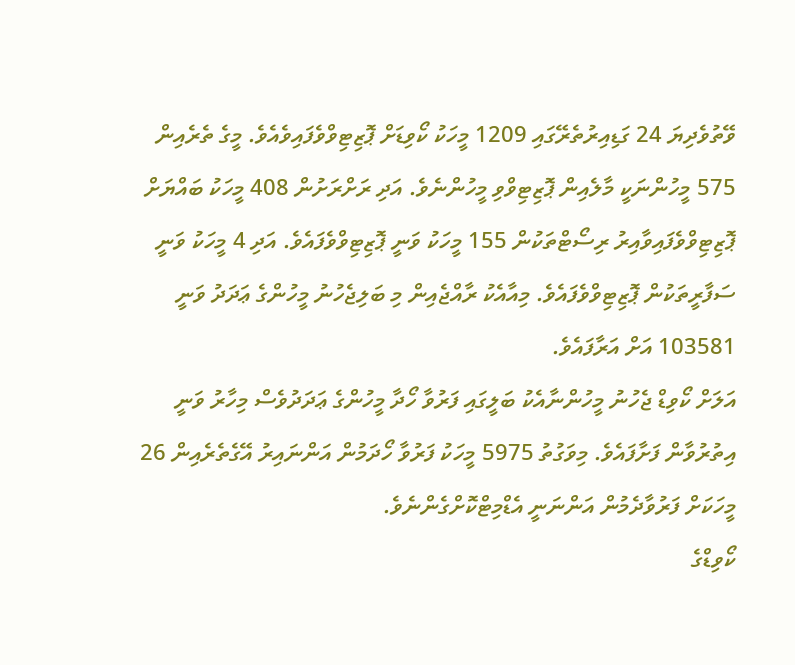ވޭތުވެދިޔަ 24 ގަޑިއިރުތެރޭގައި 1209 މީހަކު ކޯވިޑަށް ޕޮޒިޓިވްވެފައިވެއެވެ. މީގެ ތެރެއިން 575 މީހުންނަކީ މާލެއިން ޕޮޒިޓިވްވި މީހުންނެވެ. އަދި ރަށްރަށުން 408 މީހަކު ބައްޔަށް ޕޮޒިޓިވްވެފައިވާއިރު ރިސޯޓްތަކުން 155 މީހަކު ވަނީ ޕޮޒިޓިވްވެފައެވެ. އަދި 4 މީހަކު ވަނީ ސަފާރީތަކުން ޕޮޒިޓިވްވެފައެވެ. މިއާއެކު ރާއްޖެއިން މި ބަލިޖެހުނު މީހުންގެ ޢަދަދު ވަނީ 103581 އަށް އަރާފައެވެ.
އަލަށް ކޯވިޑް ޖެހުނު މީހުންނާއެކު ބަލީގައި ފަރުވާ ހޯދާ މީހުންގެ ޢަދަދުވެސް މިހާރު ވަނީ އިތުރުވާން ފަށާފައެވެ. މިވަގުތު 5975 މީހަކު ފަރުވާ ހޯދަމުން އަންނައިރު އޭގެތެރެއިން 26 މީހަކަށް ފަރުވާދެމުން އަންނަނީ އެޑްމިޓްކޮށްގެންނެވެ.
ކޯވިޑްގެ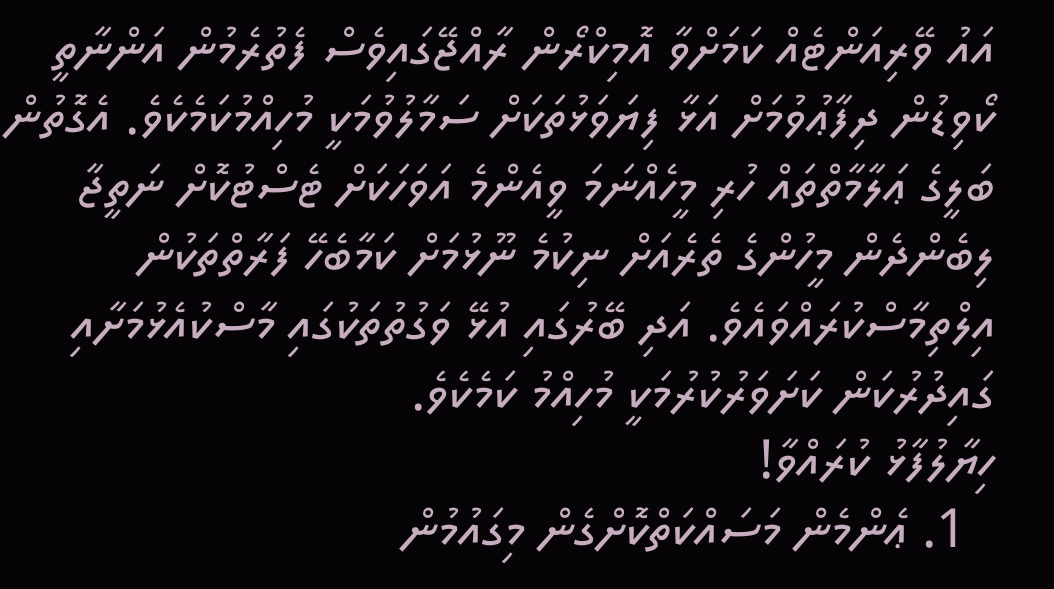އައު ވޭރިއަންޓެއް ކަމަށްވާ އޮމިކްރޯން ރާއްޖޭގައިވެސް ފެތުރެމުން އަންނާތީ ކޯވިޑުން ދިފާޢުވުމަށް އަޅާ ފިޔަވަޅުތަކަށް ސަމާލުވުމަކީ މުހިއްމުކަމެކެވެ. އެގޮތުން ބަލީގެ ޢަލާމާތްތައް ހުރި މީހެއްނަމަ ވީއެންމެ އަވަހަކަށް ޓެސްޓުކޮށް ނަތީޖާ ލިބެންދެން މީހުންގެ ތެރެއަށް ނިކުމެ ނޫޅުމަށް ކަމާބެހޭ ފަރާތްތަކުން އިލްތިމާސްކުރައްވައެވެ. އަދި ބޭރުގައި އުޅޭ ވަގުތުތަކުގައި މާސްކުއެޅުމަށާއި ގައިދުރުކަން ކަށަވަރުކުރުމަކީ މުހިއްމު ކަމެކެވެ.
ހިޔާލުފާޅު ކުރައްވާ!
  1. ޢެންމެން މަސައްކަތްކޮށްގެން މިގައުމުން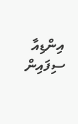އިންޑިއާ ސިފައިން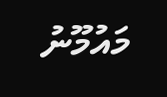މައުމޫނު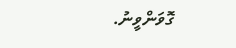ގޮވަންވީނު.